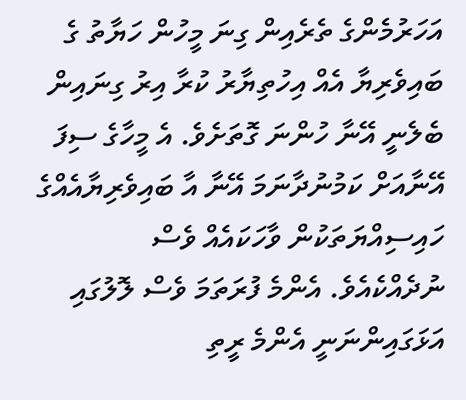އަހަރުމެންގެ ތެރެއިން ގިނަ މީހުން ހަޔާތު ގެ ބައިވެރިޔާ އެއް އިހުތިޔާރު ކުރާ އިރު ގިނައިން ބެލެނީ އޭނާ ހުންނަ ގޮތަށެވެ. އެ މީހާގެ ސިފަ އޭނާއަށް ކަމުނުދާނަމަ އޭނާ އާ ބައިވެރިޔާއެއްގެ ހައިސިއްޔަތަކުން ވާހަކައެއް ވެސް ނުދެއްކެއެވެ. އެންމެ ފުރަތަމަ ވެސް ލޮލުގައި އަޅަގައިންނަނީ އެންމެ ރީތި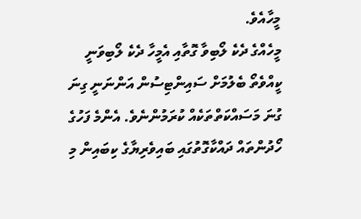މީހާއެވެ.
މީހެއްގެ ދެކެ ލޯބިވާ ގޮތާއި އެމީހާ ދެކެ ލޯބިވަނީ ކީއްވެތޯ ބެލުމަށް ސައިންޓިސުން އަންނަނީ ގިނަ ގުނަ މަސައްކަތްތަކެއް ކުރަމުންނެވެ. އެންމެ ފަހުގެ ހޯދުންތައް ދައްކާގޮތުގައި ބައިވެރިޔާގެ ކިބައިން މި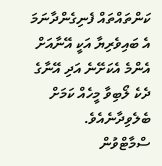ކަންތައްތައް ފެނިގެންދާނަމަ އެ ބައިވެރިޔާ އަކީ އޭނާއަށް އެންމެ އެކަށޭނެ އަދި އޭނާގެ ދެކެ ލޯބިވާ މީހެއް ކަމަށް ބެލެވިދާނެއެވެ.
ސްމާޓްވުން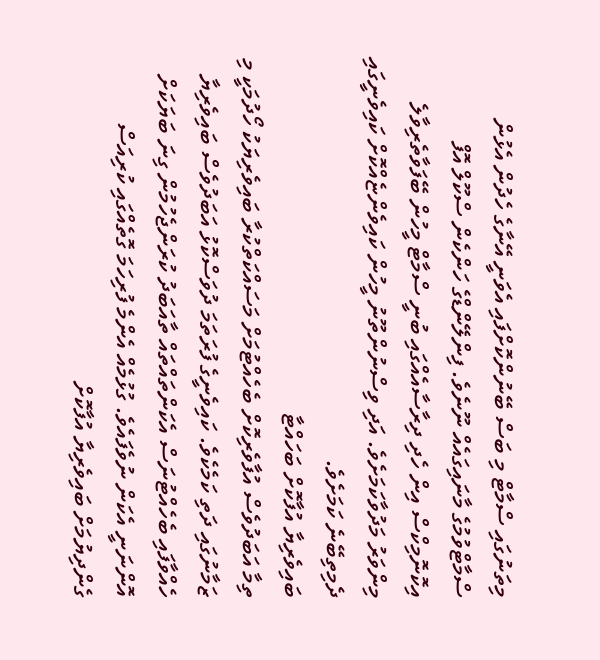މިތަނުގައި ސްމާޓް މި ބަސް ބޭނުންކޮށްފައި އެވަނީ އޭނާގެ ހެދުން އެޅުން ސްމާޓްވުމުގެ މާނައިގައެއް ނޫނެވެ. ފިންލޭންޑްގެ ހަންކެން ސްކޫލް އޮފް އިކޮނޮމިކްސް އިން ހެދި ދިރާސާއެއްގައި ބުނީ ސްމާޓް މީހުން ބޭފަވާތެރިވާލެ މިންވަރު މަދުވާކަމަށެވެ. އަދި ވިސްނުންތޫނު މީހުން ކައިވެންޏެއްކޮށް ކައިވެނީގައި ދެމިތިބޭނެ ކަމަށެވެ.
ބައިވެރިޔާ އުފާކޮށް ބަހައްޓާ
ތިމާ އަބަދުވެސް އުފާވެރިކޮށް ބެހެއްޓުމަށް މަސައްކަތްކުރާ ބައިވެރިޔަކު ހޯދުމަކީ މި ޒަމާނުގައި ދަތި ކަމެކެވެ. ކައިވެނީގެ ފުރަތަމަ ދުވަސްކޮޅު އަބަދުވެސް ބައިވެރިޔާ ހެއްވާފައި ބެހެއްޓުނަސް އެކަންތައްތައް ތާއަބަދު ކުރަންޖެހުމުން ގިނަ ބަޔަކަށް އޮންނަނީ އެކަން ނުވެފައެވެ. ގުޅުމެއް އެންމެ ފުރިހަމަ ގޮތެއްގައި ކުރިއަސް ގެންދިޔުމަށް ބައިވެރިޔާ އުފާކޮށް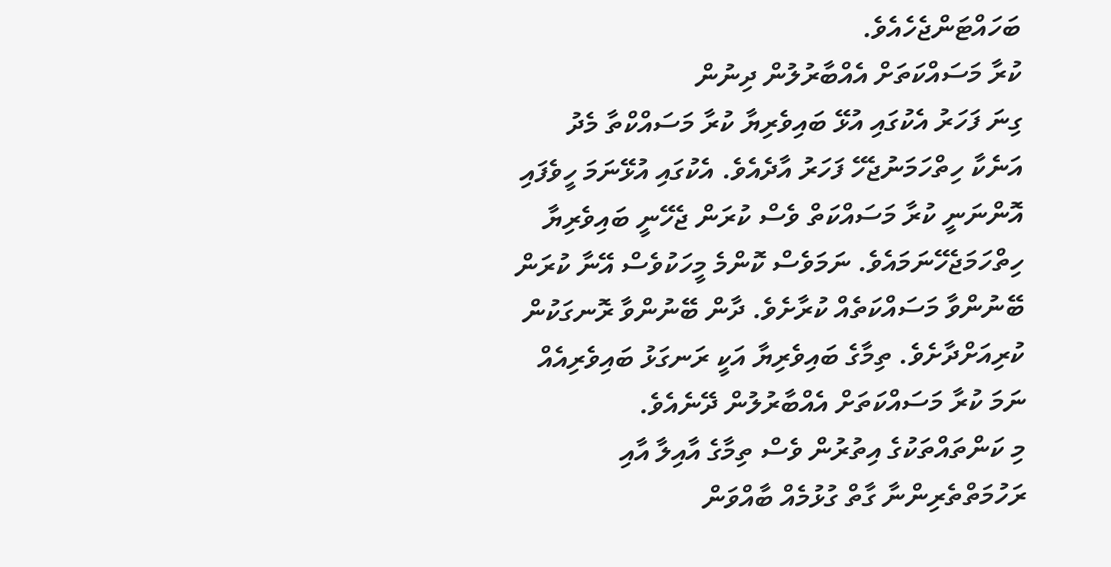ބަހައްޓަންޖެހެއެވެ.
ކުރާ މަސައްކަތަށް އެއްބާރުލުން ދިނުން
ގިނަ ފަހަރު އެކުގައި އުޅޭ ބައިވެރިޔާ ކުރާ މަސައްކްތާ މެދު އަނެކާ ހިތްހަމަނުޖެހޭ ފަހަރު އާދެއެވެ. އެކުގައި އުޅޭނަމަ ހީވެފައި އޮންނަނީ ކުރާ މަސައްކަތް ވެސް ކުރަން ޖެހޭނީ ބައިވެރިޔާ ހިތްހަމަޖެހޭނަމައެވެ. ނަމަވެސް ކޮންމެ މީހަކުވެސް އޭނާ ކުރަން ބޭނުންވާ މަސައްކަތެއް ކުރާށެވެ. ދާން ބޭނުންވާ ރޮނގަކުން ކުރިއަށްދާށެވެ. ތިމާގެ ބައިވެރިޔާ އަކީ ރަނގަޅު ބައިވެރިއެއް ނަމަ ކުރާ މަސައްކަތަށް އެއްބާރުލުން ދޭނެއެވެ.
މި ކަންތައްތަކުގެ އިތުރުން ވެސް ތިމާގެ އާއިލާ އާއި ރަހުމަތްތެރިންނާ ގާތް ގުޅުމެއް ބާއްވަން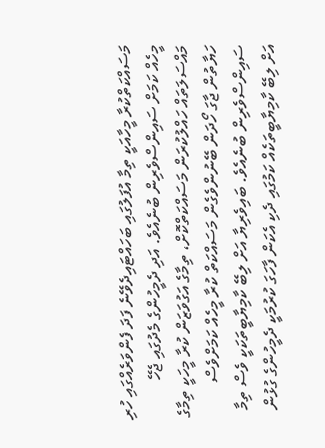މަސައްކަތްކުރާ މީހާއަކީ ތިމާ އުފަލުގައި ބަހައްޓައިދެވޭނެ ފަދަ ފެންވަރެއްގައި ހުރި މީހެއް ކަމަށް ސައިންސްވެރިން ބުނެއެވެ. އަދި ދެމީހުންގެ މެދުގައި ޖެހޭ މައްސަލަތައް ހައްލުކުރަން މަސައްކަތްކޮށް، ތިމާގެ އަގުވަޒަން ކުރާ މީހަކީ ތިމާގެ ހަޔާތުން ޖާގަ ހޯދަން ބޭނުންވެގެން މަސައްކަތް ކުރާ މީހެއް ކަމަށްވެސް ސައިންސްވެރިން ބުނެއެވެ. ބައިވެރިޔާ އަށް ލިބޭ ކާމިޔާބީތަކަކީ ވެސް ތިމާ އަށް ލިބޭ ކާމިޔާބީތަކެއް ކަމުގައި ދެކި އެކަން ފާހަގަ ކުރުމަކީ ދެމީހުންގެ ގުޅުން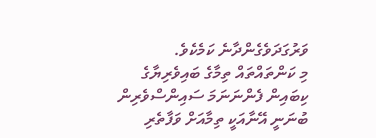ވަރުގަދަވެގެންދާނެ ކަމެކެވެ.
މި ކަންތައްތައް ތިމާގެ ބައިވެރިޔާގެ ކިބައިން ފެންނަނަމަ ސައިންސްވެރިން ބުނަނީ އޭނާއަކީ ތިމާއަށް ވަފާތެރި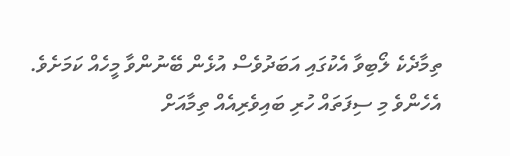ތިމާދެކެ ލޯބިވާ އެކުގައި އަބަދުވެސް އުޅެން ބޭނުންވާ މީހެއް ކަމަށެވެ. އެހެންވެ މި ސިފަތައް ހުރި ބައިވެރިއެއް ތިމާއަށް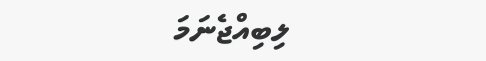ލިބިއްޖެނަމަ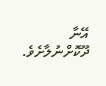އޭނާ ދޫކޮށްނުލާށެވެ.